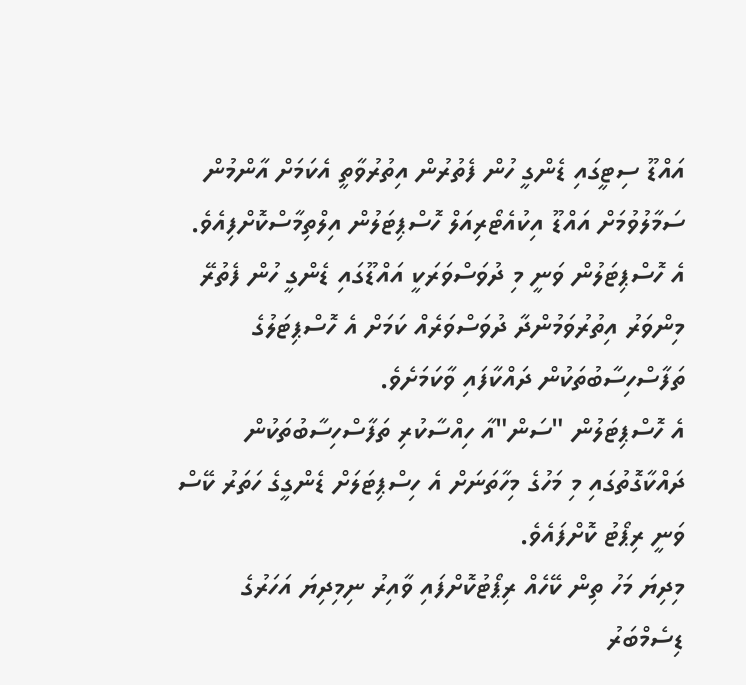އައްޑޫ ސިޓީގައި ޑެންގީ ހުން ފެތުރުން އިތުރުވާތީ އެކަމަށް އާންމުން ސަމާލުވުމަށް އައްޑޫ އިކުއެޓޯރިއަލް ހޮސްޕިޓަލުން އިލްތިމާސްކޮށްފިއެވެ.
އެ ހޮސްޕިޓަލުން ވަނީ މި ދުވަސްވަރަކީ އައްޑޫގައި ޑެންގީ ހުން ފެތުރޭ މިންވަރު އިތުރުވަމުންދާ ދުވަސްވަރެއް ކަމަށް އެ ހޮސްޕިޓަލުގެ ތަފާސްހިސާބުތަކުން ދައްކާފައި ވާކަމަށެވެ.
އެ ހޮސްޕިޓަލުން "ސަން"އާ ހިއްސާކުރި ތަފާސްހިސާބުތަކުން ދައްކާގޮތުގައި މި މަހުގެ މިހާތަނަށް އެ ހިސްޕިޓަލަށް ޑެންގީގެ ހަތަރު ކޭސް ވަނީ ރިޕޯޓު ކޮށްފައެވެ.
މިދިޔަ މަހު ތިން ކޭހެއް ރިޕޯޓުކޮށްފައި ވާއިރު ނިމިދިޔަ އަހަރުގެ ޑިސެމްބަރު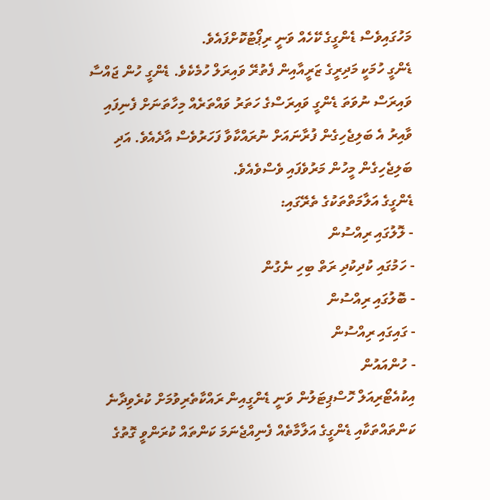މަހުގައިވެސް ޑެންގީގެ ކޭހެއް ވަނީ ރިޕޯޓުކޮށްފައެވެ.
ޑެންގީ ހުމަކީ މަދިރީގެ ޒަރީއާއިން ފެތުރޭ ވައިރަލް ހުމެކެވެ. ޑެންގީ ހުން ޖައްސާ ވައިރަސް ނުވަތަ ޑެންގީ ވައިރަސްގެ ހަތަރު ވައްތަރެއް މިހާތަނަށް ފެނިފައި ވާއިރު އެ ބަލިޖެހިގެން ފުރާނައަށް ނުރައްކާވާ ފަހަރުވެސް އާދެއެވެ. އަދި ބަލިޖެހިގެން މީހުން މަރުވެފައި ވެސްވެއެވެ.
ޑެންގީގެ އަލާމަތްތަކުގެ ތެރޭގައި:
- ލޮލުގައި ރިއްސުން
- ހަމުގައި ކުދިކުދި ރަތް ބިހި ނެގުން
- ބޮލުގައި ރިއްސުން
- ގައިގައި ރިއްސުން
- ހުންއައުން
އިކުއެޓޯރިއަލް ހޮސްޕިޓަލުން ވަނީ ޑެންގީއިން ރައްކާތެރިވުމަށް ކުރެވިދާނެ ކަންތައްތަކާއި ޑެންގީގެ އަލާމާތެއް ފެނިއްޖެނަމަ ކަންތައް ކުރަންވީ ގޮތުގެ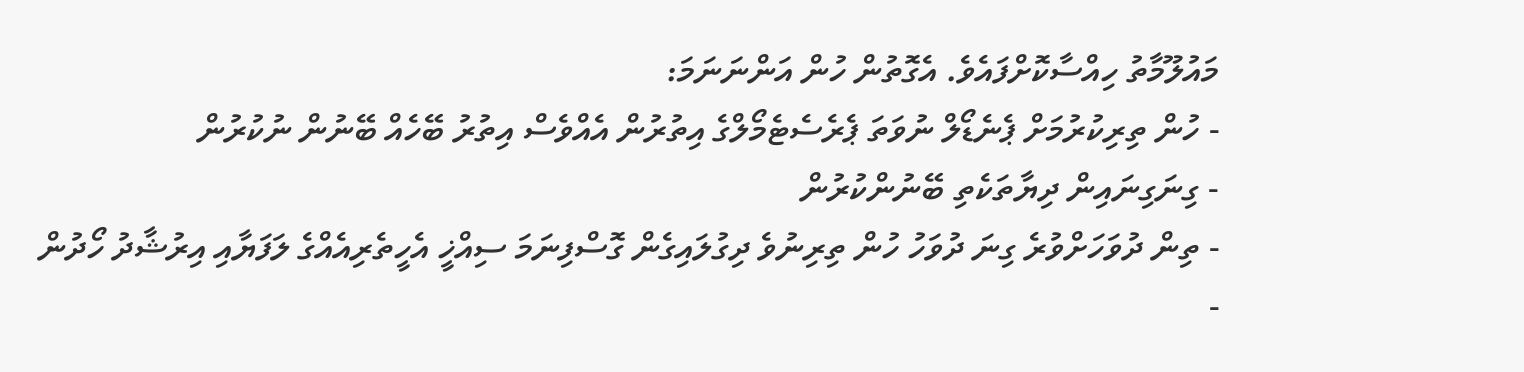މައުލޫމާތު ހިއްސާކޮށްފައެވެ. އެގޮތުން ހުން އަންނަނަމަ:
- ހުން ތިރިކުރުމަށް ޕެނެޑޯލް ނުވަތަ ޕެރެސެޓެމޯލްގެ އިތުރުން އެއްވެސް އިތުރު ބޭހެއް ބޭނުން ނުކުރުން
- ގިނަގިނައިން ދިޔާތަކެތި ބޭނުންކުރުން
- ތިން ދުވަހަށްވުރެ ގިނަ ދުވަހު ހުން ތިރިނުވެ ދިގުލައިގެން ގޮސްފިނަމަ ސިއްޚީ އެހީތެރިއެއްގެ ލަފަޔާއި އިރުޝާދު ހޯދުން
-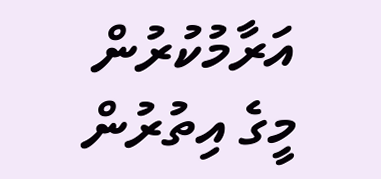އަރާމުކުރުން
މީގެ އިތުރުން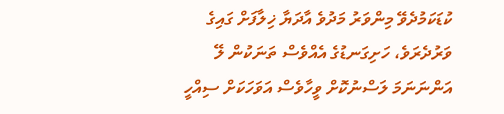ކުޑަކަމުދެވޭ މިންވަރު މަދުވެ އާދަޔާ ޚިލާފަށް ގައިގެ ވަރުދެރަވެ، ހަށިގަނޑުގެ އެއްވެސް ތަނަކުން ލޭ އަންނަނަމަ ލަސްނުކޮށް ވީހާވެސް އަވަހަކަށް ސިއްހީ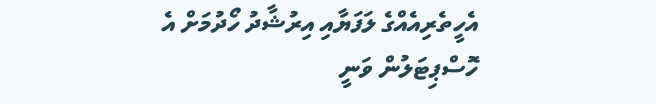އެހީތެރިއެއްގެ ލަފަޔާއި އިރުޝާދު ހޯދުމަށް އެ ހޮސްޕިޓަލުން ވަނީ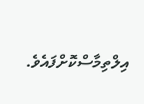އިލްތިމާސްކޮށްފައެވެ.